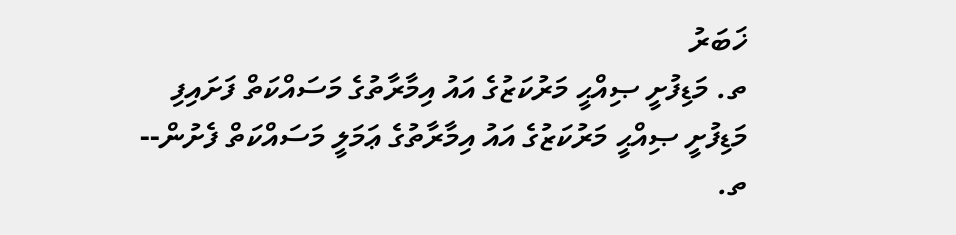ޚަބަރު
ތ. މަޑިފުށީ ޞިއްޙީ މަރުކަޒުގެ އައު އިމާރާތުގެ މަސައްކަތް ފަށައިފި
މަޑިފުށީ ޞިއްޙީ މަރުކަޒުގެ އައު އިމާރާތުގެ ޢަމަލީ މަސައްކަތް ފެށުން--
ތ.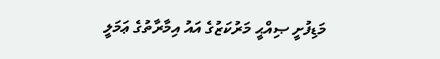މަޑިފުށީ ޞިއްޙީ މަރުކަޒުގެ އައު އިމާރާތުގެ ޢަމަލީ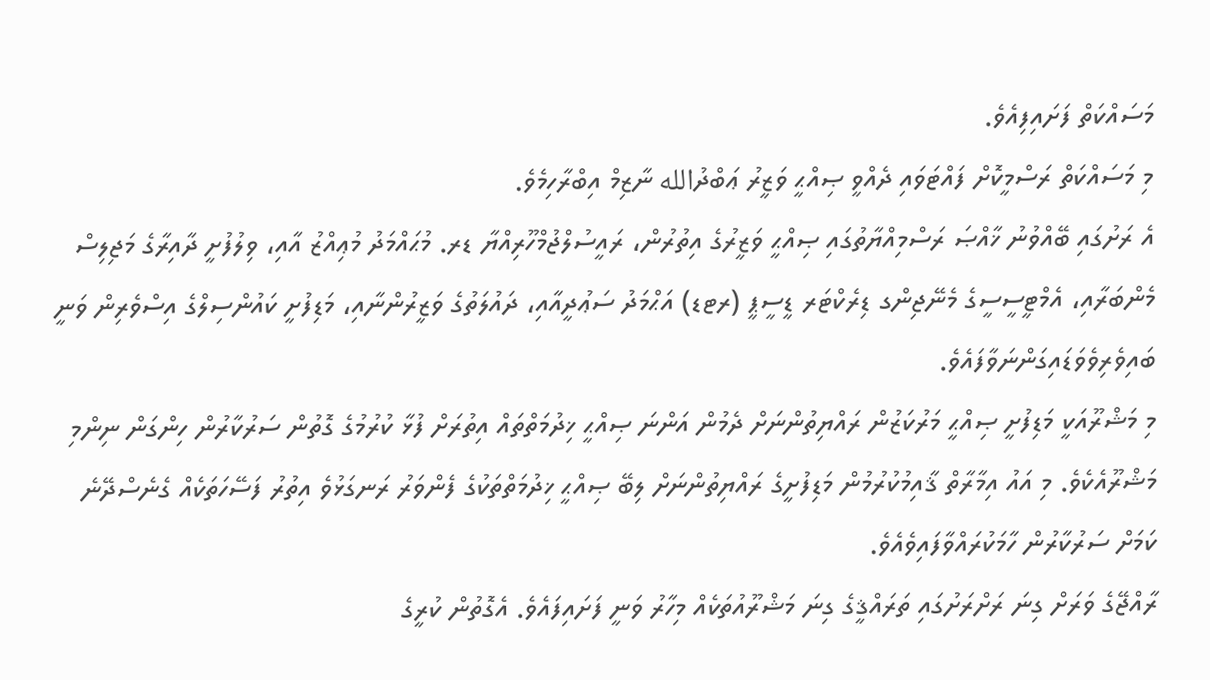މަސައްކަތް ފަށައިފިއެވެ.
މި މަސައްކަތް ރަސްމީކޮށް ފައްޓަވައި ދެއްވީ ޞިއްޙީ ވަޒީރު ޢަބްދުالله ނާޒިމް އިބްރާހިމެވެ.
އެ ރަށުގައި ބޭއްވުނު ޚާއްޞަ ރަސްމިއްޔާތުގައި ޞިއްޙީ ވަޒީރުގެ އިތުރުން، ރައީސުލްޖުމްހޫރިއްޔާ ޑރ. މުޙައްމަދު މުޢިއްޒު އާއި، ވިލުފުށީ ދާއިރާގެ މަޖިލިސް މެންބަރާއި، އެމްޓީސީސީގެ މެނޭޖިންގ ޑިރެކްޓަރ ޑީސީޕީ (ރޓޑ) އަޙްމަދު ސަޢުދީއާއި، ދައުލަތުގެ ވަޒީރުންނާއި، މަޑިފުށީ ކައުންސިލްގެ އިސްވެރިން ވަނީ ބައިވެރިވެވަޑައިގަންނަވާފައެވެ.
މި މަޝްރޫއަކީ މަޑިފުށީ ޞިއްޙީ މަރުކަޒުން ރައްޔިތުންނަށް ދެމުން އަންނަ ޞިއްޙީ ޚިދުމަތްތައް އިތުރަށް ފުޅާ ކުރުމުގެ ގޮތުން ސަރުކާރުން ހިންގަން ނިންމި މަޝްރޫއެކެވެ. މި އައު އިމާރާތް ޤާއިމުކުރުމުން މަޑިފުށީގެ ރައްޔިތުންނަށް ލިބޭ ޞިއްޙީ ޚިދުމަތްތަކުގެ ފެންވަރު ރަނގަޅުވެ އިތުރު ފަސޭހަތަކެއް ގެނެސްދޭނެ ކަމަށް ސަރުކާރުން ހާމަކުރައްވާފައިވެއެވެ.
ރާއްޖޭގެ ވަރަށް ގިނަ ރަށްރަށުގައި ތަރައްޤީގެ ގިނަ މަޝްރޫއުތަކެއް މިހާރު ވަނީ ފަށައިފައެވެ. އެގޮތުން ކުރީގެ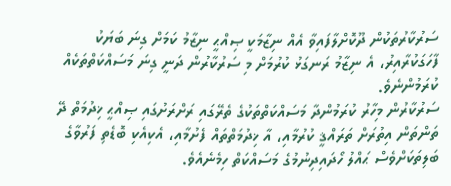ސަރުކާރުތަކުން ދޫކޮށްލާފައިވާ އެއް ނިޒާމަކީ ޞިއްޙީ ނިޒާމު ކަމަށް ގިނަ ބަޔަކު ފާހަގަކުރާއިރު، އެ ނިޒާމު ރަނގަޅު ކުރުމަށް މި ސަރުކާރުން ދަނީ ގިނަ މަސައްކަތްތަކެއް ކުރަމުންނެވެ.
ސަރުކާރުން މިހާރު ކުރަމުންދާ މަސައްކަތްތަކުގެ ތެރޭގައި ރަށްރަށުގައި ޞިއްޙީ ޚިދުމަތް ދޭ ތަންތަން އިތުރަށް ތަރައްޤީ ކުރުމާއި، އާ ޚިދުމަތްތައް ފެށުމާއި، އެކިއެކި ބޮޑެތި ފަރުވާގެ ބަލިތަކަށްވެސް ޙައްލު ހޯދައިދިނުމުގެ މަސައްކަތް ހިމެނެއެވެ.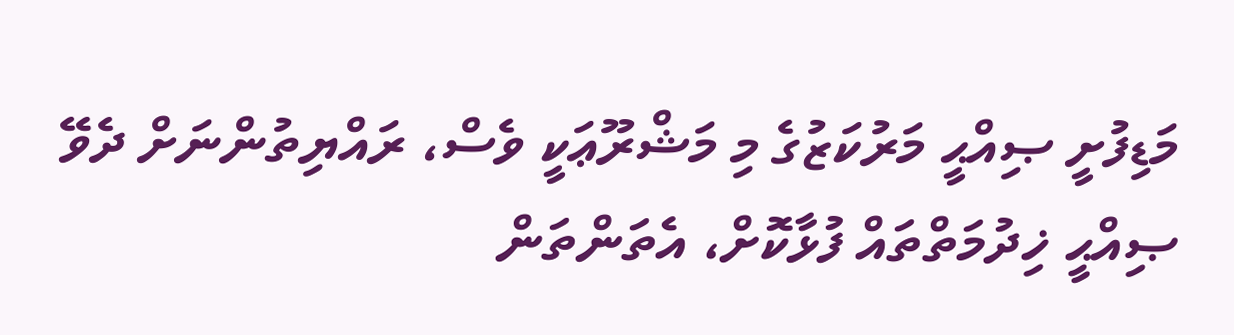މަޑިފުށީ ޞިއްޙީ މަރުކަޒުގެ މި މަޝްރޫޢަކީ ވެސް، ރައްޔިތުންނަށް ދެވޭ ޞިއްޙީ ޚިދުމަތްތައް ފުޅާކޮށް، އެތަންތަން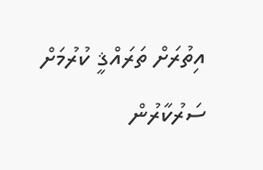އިތުރަށް ތަރައްޤީ ކުރުމަށް ސަރުކާރުން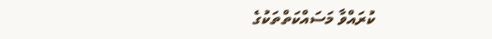ކުރައްވާ މަސައްކަތްތަކުގެ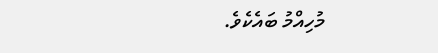މުހިއްމު ބައެކެވެ.